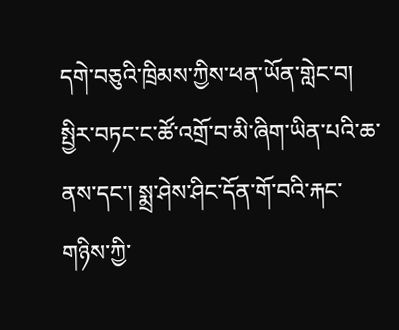དགེ་བཅུའི་ཁྲིམས་ཀྱིས་ཕན་ཡོན་གླེང་བ།
སྤྱིར་བཏང་ང་ཚོ་འགྲོ་བ་མི་ཞིག་ཡིན་པའི་ཆ་ནས་དང་། སྨྲ་ཤེས་ཤིང་དོན་གོ་བའི་རྐང་གཉིས་ཀྱི་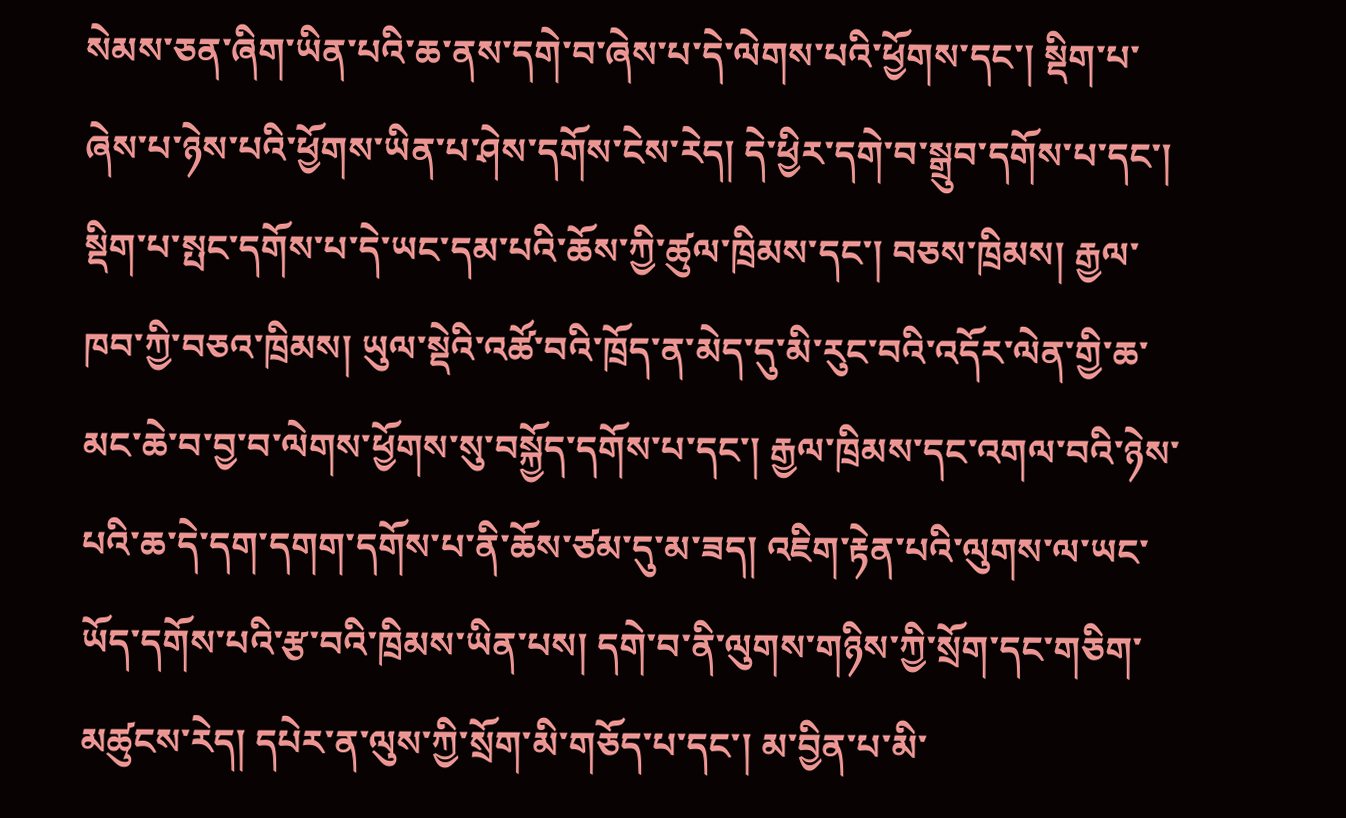སེམས་ཅན་ཞིག་ཡིན་པའི་ཆ་ནས་དགེ་བ་ཞེས་པ་དེ་ལེགས་པའི་ཕྱོགས་དང་། སྡིག་པ་ཞེས་པ་ཉེས་པའི་ཕྱོགས་ཡིན་པ་ཤེས་དགོས་ངེས་རེད། དེ་ཕྱིར་དགེ་བ་སྒྲུབ་དགོས་པ་དང་།
སྡིག་པ་སྤང་དགོས་པ་དེ་ཡང་དམ་པའི་ཆོས་ཀྱི་ཚུལ་ཁྲིམས་དང་། བཅས་ཁྲིམས། རྒྱལ་ཁབ་ཀྱི་བཅའ་ཁྲིམས། ཡུལ་སྡེའི་འཚོ་བའི་ཁྲོད་ན་མེད་དུ་མི་རུང་བའི་འདོར་ལེན་གྱི་ཆ་མང་ཆེ་བ་བྱ་བ་ལེགས་ཕྱོགས་སུ་བསྐྱོད་དགོས་པ་དང་། རྒྱལ་ཁྲིམས་དང་འགལ་བའི་ཉེས་པའི་ཆ་དེ་དག་དགག་དགོས་པ་ནི་ཆོས་ཙམ་དུ་མ་ཟད། འཇིག་རྟེན་པའི་ལུགས་ལ་ཡང་ཡོད་དགོས་པའི་རྩ་བའི་ཁྲིམས་ཡིན་པས། དགེ་བ་ནི་ལུགས་གཉིས་ཀྱི་སྲོག་དང་གཅིག་མཚུངས་རེད། དཔེར་ན་ལུས་ཀྱི་སྲོག་མི་གཅོད་པ་དང་། མ་བྱིན་པ་མི་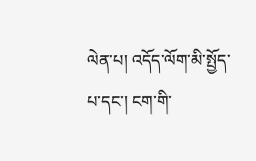ལེན་པ། འདོད་ལོག་མི་སྤྱོད་པ་དང་། ངག་གི་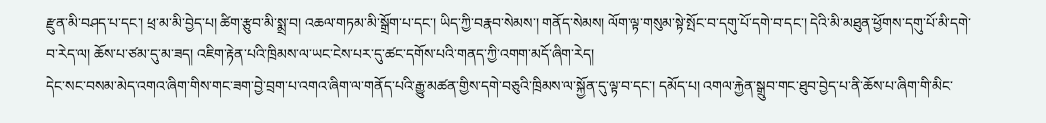རྫུན་མི་བཤད་པ་དང་། ཕྲ་མ་མི་བྱེད་པ། ཚིག་རྩུབ་མི་སྨྲ་བ། འཆལ་གཏམ་མི་སྒྲོག་པ་དང་། ཡིད་ཀྱི་བརྣབ་སེམས་། གནོད་སེམས། ལོག་ལྟ་གསུམ་སྟེ་སྤོང་བ་དགུ་པོ་དགེ་བ་དང་། དེའི་མི་མཐུན་ཕྱོགས་དགུ་པོ་མི་དགེ་བ་རེད་ལ། ཆོས་པ་ཙམ་དུ་མ་ཟད། འཇིག་རྟེན་པའི་ཁྲིམས་ལ་ཡང་ངེས་པར་དུ་ཚང་དགོས་པའི་གནད་ཀྱི་འགག་མདོ་ཞིག་རེད།
དེང་སང་བསམ་མེད་འགའ་ཞིག་གིས་གང་ཟག་བྱེ་བྲག་པ་འགའ་ཞིག་ལ་གནོད་པའི་རྒྱུ་མཚན་གྱིས་དགེ་བཅུའི་ཁྲིམས་ལ་སྐྱོན་དུ་ལྟ་བ་དང་། དམོད་པ། འགལ་རྐྱེན་སྒྲུབ་གང་ཐུབ་བྱེད་པ་ནི་ཆོས་པ་ཞིག་གི་མིང་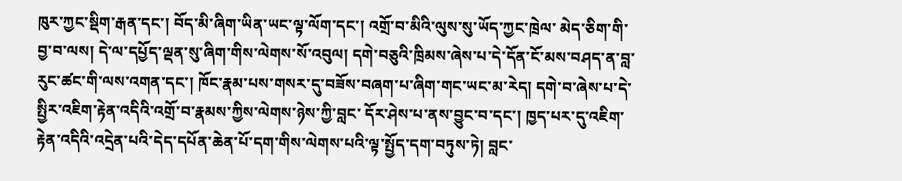ཁུར་ཀྱང་སྡིག་རྒན་དང་། བོད་མི་ཞིག་ཡིན་ཡང་ལྟ་ལོག་དང་། འགྲོ་བ་མིའི་ལུས་སུ་ཡོད་ཀྱང་ཁྲེལ་ མེད་ཅིག་གི་བྱ་བ་ལས། དེ་ལ་དཔྱོད་ལྡན་སུ་ཞིག་གིས་ལེགས་སོ་འབུལ། དགེ་བཅུའི་ཁྲིམས་ཞེས་པ་དེ་དོན་ངོ་མས་བཤད་ན་བླ་རུང་ཚང་གི་ལས་འགན་དང་། ཁོང་རྣམ་པས་གསར་དུ་བཟོས་བཞག་པ་ཞིག་གང་ཡང་མ་རེད། དགེ་བ་ཞེས་པ་དེ་སྤྱིར་འཇིག་རྟེན་འདིའི་འགྲོ་བ་རྣམས་ཀྱིས་ལེགས་ཉེས་ཀྱི་བླང་ དོར་ཤེས་པ་ནས་བྱུང་བ་དང་། ཁྱད་པར་དུ་འཇིག་རྟེན་འདིའི་འདྲེན་པའི་དེད་དཔོན་ཆེན་པོ་དག་གིས་ལེགས་པའི་ལྟ་སྤྱོད་དག་བཏུས་ཏེ། བླང་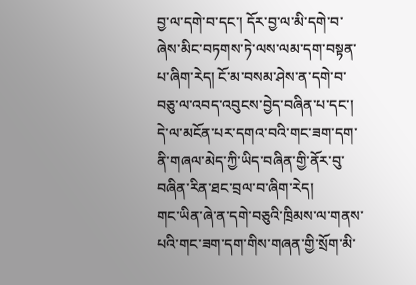བྱ་ལ་དགེ་བ་དང་། དོར་བྱ་ལ་མི་དགེ་བ་ཞེས་མིང་བཏགས་ཏེ་ལས་ལམ་དག་བསྟན་པ་ཞིག་རེད། ངོ་མ་བསམ་ཤེས་ན་དགེ་བ་བཅུ་ལ་འབད་འབུངས་བྱེད་བཞིན་པ་དང་། དེ་ལ་མངོན་པར་དགའ་བའི་གང་ཟག་དག་ནི་གཞལ་མེད་ཀྱི་ཡིད་བཞིན་གྱི་ནོར་བུ་བཞིན་རིན་ཐང་བྲལ་བ་ཞིག་རེད།
གང་ཡིན་ཞེ་ན་དགེ་བཅུའི་ཁྲིམས་ལ་གནས་པའི་གང་ཟག་དག་གིས་གཞན་གྱི་སྲོག་མི་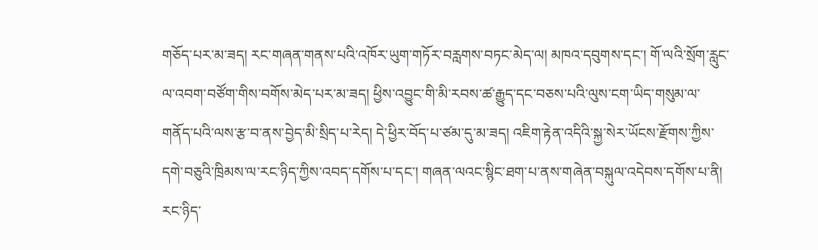གཅོད་པར་མ་ཟད། རང་གཞན་གནས་པའི་འཁོར་ཡུག་གཏོར་བརླགས་བཏང་མེད་ལ། མཁའ་དབུགས་དང་། གོ་ལའི་སྲོག་རླུང་ལ་འབག་བཙོག་གིས་བགོས་མེད་པར་མ་ཟད། ཕྱིས་འབྱུང་གི་མི་རབས་ཚ་རྒྱུད་དང་བཅས་པའི་ལུས་ངག་ཡིད་གསུམ་ལ་གནོད་པའི་ལས་རྩ་བ་ནས་བྱེད་མི་སྲིད་པ་རེད། དེ་ཕྱིར་བོད་པ་ཙམ་དུ་མ་ཟད། འཇིག་རྟེན་འདིའི་སྐྱ་སེར་ཡོངས་རྫོགས་ཀྱིས་དགེ་བཅུའི་ཁྲིམས་ལ་རང་ཉིད་ཀྱིས་འབད་དགོས་པ་དང་། གཞན་ལའང་སྙིང་ཐག་པ་ནས་གཞེན་བསྐུལ་འདེབས་དགོས་པ་ནི། རང་ཉིད་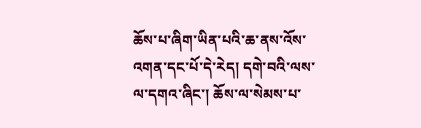ཆོས་པ་ཞིག་ཡིན་པའི་ཆ་ནས་འོས་འགན་དང་པོ་དེ་རེད། དགེ་བའི་ལས་ལ་དགའ་ཞིང་། ཆོས་ལ་སེམས་པ་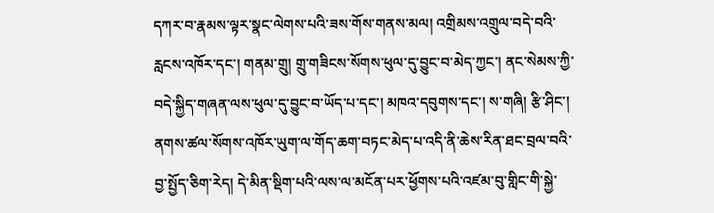དཀར་བ་རྣམས་ལྟར་སྣང་ལེགས་པའི་ཟས་གོས་གནས་མལ། འགྲིམས་འགྲུལ་བདེ་བའི་རླངས་འཁོར་དང་། གནམ་གྲུ། གྲུ་གཟིངས་སོགས་ཕུལ་དུ་བྱུང་བ་མེད་ཀྱང་། ནང་སེམས་ཀྱི་བདེ་སྐྱིད་གཞན་ལས་ཕུལ་དུ་བྱུང་བ་ཡོད་པ་དང་། མཁའ་དབུགས་དང་། ས་གཞི། རྩི་ཤིང་། ནགས་ཚལ་སོགས་འཁོར་ཡུག་ལ་གོད་ཆག་བཏང་མེད་པ་འདི་ནི་ཆེས་རིན་ཐང་བྲལ་བའི་བྱ་སྤྱོད་ཅིག་རེད། དེ་མིན་སྡིག་པའི་ལས་ལ་མངོན་པར་ཕྱོགས་པའི་འཛམ་བུ་གླིང་གི་སྐྱེ་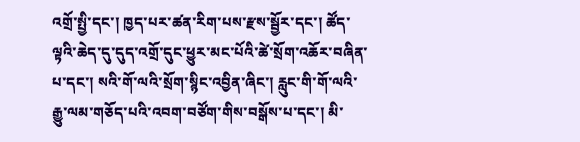འགྲོ་སྤྱི་དང་། ཁྱད་པར་ཚན་རིག་པས་རྫས་སྦྱོར་དང་། ཚོད་ལྟའི་ཆེད་དུ་དུད་འགྲོ་དུང་ཕྱུར་མང་པོའི་ཚེ་སྲོག་འཆོར་བཞིན་པ་དང་། སའི་གོ་ལའི་སྲོག་སྙིང་འབྱིན་ཞིང་། རླུང་གི་གོ་ལའི་རྒྱུ་ལམ་གཅོད་པའི་འབག་བཙོག་གིས་བསྒོས་པ་དང་། མི་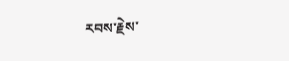རབས་རྗེས་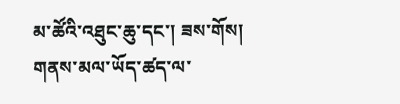མ་ཚོའི་འཐུང་ཆུ་དང་། ཟས་གོས། གནས་མལ་ཡོད་ཚད་ལ་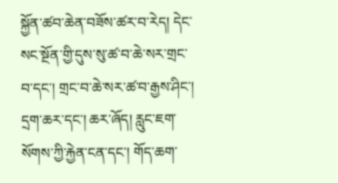སྐྱོན་ཚབ་ཆེན་བཟོས་ཚར་བ་རེད། དེང་སང་སྔོན་གྱི་དུས་སུ་ཚ་བ་ཆེ་སར་གྲང་བ་དང་། གྲང་བ་ཆེ་སར་ཚ་བ་རྒྱས་ཤིང་། དྲག་ཆར་དང་། ཆར་ཞོད། རླུང་ཇག་སོགས་ཀྱི་རྐྱེན་ངན་དང་། གོད་ཆག་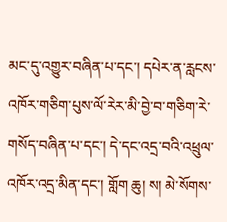མང་དུ་འགྱུར་བཞིན་པ་དང་། དཔེར་ན་རླངས་འཁོར་གཅིག་པུས་ལོ་རེར་མི་བྱེ་བ་གཅིག་རེ་གསོད་བཞིན་པ་དང་། དེ་དང་འདྲ་བའི་འཕྲུལ་འཁོར་འདྲ་མིན་དང་། གློག ཆུ། ས། མེ་སོགས་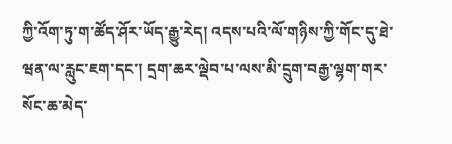ཀྱི་འོག་ཏུ་ག་ཚོད་ཤོར་ཡོད་རྒྱུ་རེད། འདས་པའི་ལོ་གཉིས་ཀྱི་གོང་དུ་ཐེ་ཝན་ལ་རླུང་ཇག་དང་། དྲག་ཆར་ལྡེབ་པ་ལས་མི་དྲུག་བརྒྱ་ལྷག་གར་སོང་ཆ་མེད་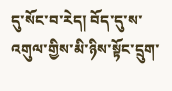དུ་སོང་བ་རེད། བོད་དུ་ས་འགུལ་གྱིས་མི་ཉིས་སྟོང་དྲུག་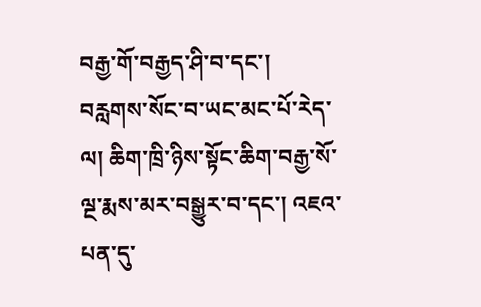བརྒྱ་གོ་བརྒྱད་ཤི་བ་དང་། བརླགས་སོང་བ་ཡང་མང་པོ་རེད་ལ། ཆིག་ཁྲི་ཉིས་སྟོང་ཆིག་བརྒྱ་སོ་ལྔ་རྨས་མར་བསྒྱུར་བ་དང་། འཇའ་པན་དུ་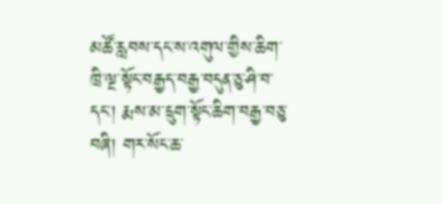མཚོ་རླབས་དང་ས་འགུལ་གྱིས་ཆིག་ཁྲི་ལྔ་སྟོང་བརྒྱད་བརྒྱ་བདུན་ཅུ་ཤི་བ་དང་། རྨས་མ་དྲུག་སྟོང་ཆིག་བརྒྱ་བཅུ་བཞི། གར་སོང་ཆ་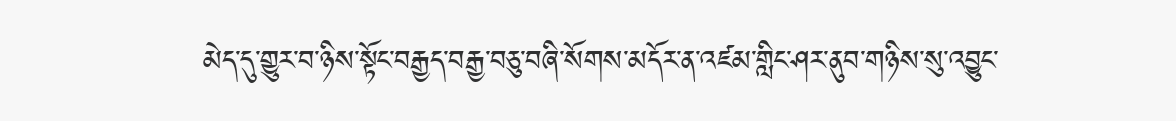མེད་དུ་གྱུར་བ་ཉིས་སྟོང་བརྒྱད་བརྒྱ་བཅུ་བཞི་སོགས་མདོར་ན་འཛམ་གླིང་ཤར་ནུབ་གཉིས་སུ་འབྱུང་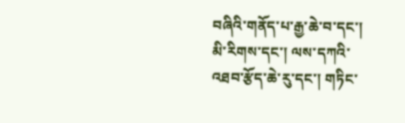བཞིའི་གནོད་པ་རྒྱ་ཆེ་བ་དང་། མི་རིགས་དང་། ལས་དཀའི་འཐབ་རྩོད་ཆེ་རུ་དང་། གཏིང་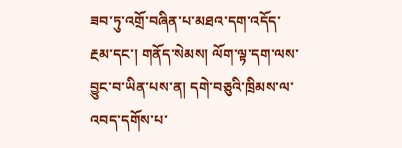ཟབ་ཏུ་འགྲོ་བཞིན་པ་མཐའ་དག་འདོད་རྔམ་དང་། གནོད་སེམས། ལོག་ལྟ་དག་ལས་བྱུང་བ་ཡིན་པས་ན། དགེ་བཅུའི་ཁྲིམས་ལ་འབད་དགོས་པ་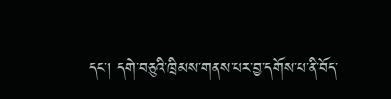དང་། དགེ་བཅུའི་ཁྲིམས་གནས་པར་བྱ་དགོས་པ་ནི་བོད་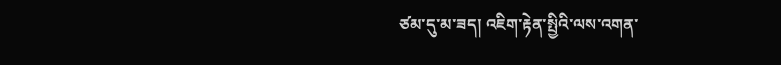ཙམ་དུ་མ་ཟད། འཇིག་རྟེན་སྤྱིའི་ལས་འགན་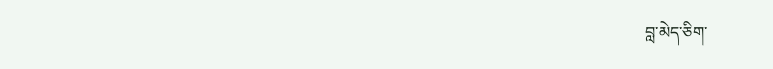བླ་མེད་ཅིག་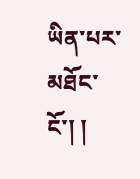ཡིན་པར་མཐོང་ངོ་། །